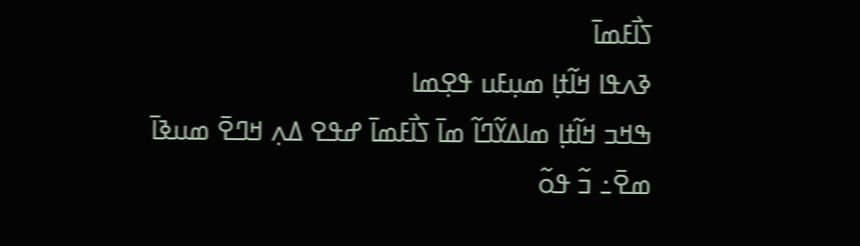ߖߊ߯ߓߘߊ߫
ߢߍߟߊ ߞߊ߬ߙߊ߲ ߘߎ߲ߓߎ ߟߐ߲ߘߊ
ߒߞߏ ߞߊ߬ߙߊ߲ ߘߊߡߌ߬ߣߊ߬ ߘߊ߫ ߖߊ߯ߓߘߊ߫ ߝߟߐ ߡߍ߲ ߞߣߐ߫ ߘߎߢߊ߫ ߘߐ߫߸ ߏ߬ ߟߋ߬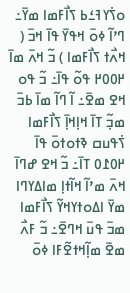ߋߖ߭ߌߔߑߕ ߖߊ߯ߓߘߊ ߘߌ߫߸ ߣߴߊ߬ ߦߋ߫ ߞߟߌ߫ ߟߊ߫ ߞߏ߫ ( ߞߍ߯ߙ ߖߊ߯ߓߘߊ ) ߏ߬ ߞߍ߫ ߘߊ߫ ߂߀߀߂ ߟߋ߬ ߟߊ߫߸ ߏ߬ ߟߋ ߞߐ ߘߐ߫߸ ߊ߬ ߣߊ߬ ߘߊ߫ ߕߏ߫ ߘߏ߲߬ ߠߊ߫ ߞߊ߲ߞߊ߲߫ ߖߊ߯ߓߘߊ ߖ߭ߟߎߛ ߢߙߋߙߋ߫ ߟߊ߫ ߂߀߁߀ ߠߊ߫߸ ߏ߬ ߞߐ ߝߣߊ߫ ߞߍ߫ ߘߴߊ߬ ߞߊ߬ߙߊ߲ ߘߊߡߌߣߊ ߘߌ߫ ߊߡߋߙߌߞߌ߬ ߖߊ߯ߓߘߊ ߘߏ߫ ߟߎ߫ ߞߣߐ߫߸ ߏ߬ ߓߍ߯ ߘߐ߫ ߘߊ߲߬ߞߙߐ߬ߓߊ ߦߋ߫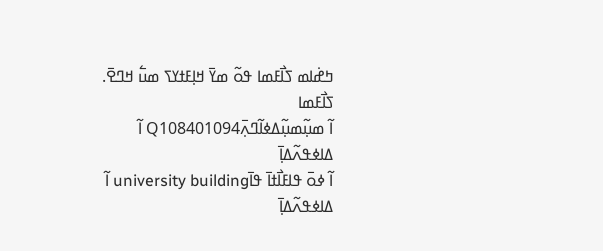ߤߝ߭ߊߘ ߖߊ߯ߓߘߊ ߟߋ߬ ߘߌ߫ ߞߊ߲ߓߙߌߖ ߘߎ߱ ߞߣߐ߫.
ߖߊ߯ߓߘߊ
ߊ߬ ߘߎ߲߬ߘߎ߲߬ߡߦߊ߬ߣߍ߲߫Q108401094 ߊ߬ ߡߊߦߟߍ߬ߡߊ߲߫
ߊ߬ ߦߋ߫ ߟߊߓߊ߯ߙߊ߫ ߟߊ߫university building ߊ߬ ߡߊߦߟߍ߬ߡߊ߲߫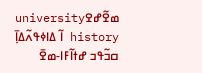ߘߐ߬ߝߐuniversity history ߊ߬ ߡߊߦߟߍ߬ߡߊ߲߫
ߛߏ߬ߟߏ ߝߙߊ߬ߓߊ-ߘߐ߫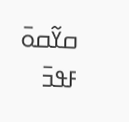ߛߌ߬ߛߋ߫ ߓߟߏ߫